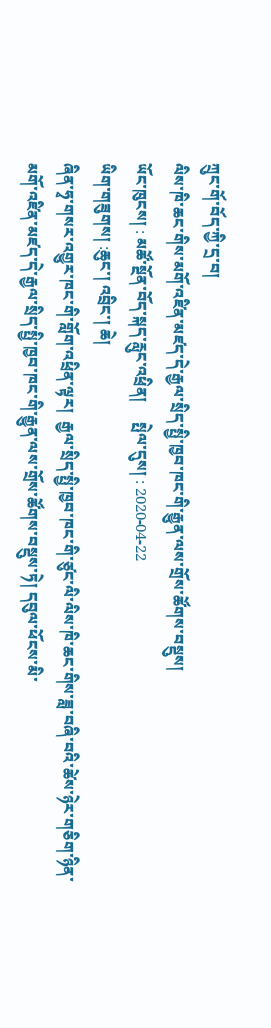ཀྲུང་གོ་བོད་ཀྱི་དྲ་བ།
ལིས་ཁི་ཆང་གིས་མགོ་འཛིན་མཛད་དེ་རྒྱལ་སྲིད་སྤྱི་ཁྱབ་ཁང་གི་རྒྱུན་ལས་གྲོས་ཚོགས་བསྡུས།
ཡོང་ཁུངས། : མཚོ་སྔོན་བོད་སྐད་རླུང་འཕྲིན།     སྤེལ་དུས། : 2020-04-22
ཡིག་གཟུགས། :ཆུང་། འབྲིང་། ཆེ།
ཞིན་ཧྭ་གསར་འགྱུར་ཁང་གི་གློག་འཕྲིན་ལྟར།  རྒྱལ་སྲིད་སྤྱི་ཁྱབ་ཁང་གི་ཙུང་ལི་ལིས་ཁི་ཆང་གིས་ཟླ་བཞི་བའི་ཚེས་ཉེར་གཅིག་ཉིན་མགོ་འཛིན་མཛད་དེ་རྒྱལ་སྲིད་སྤྱི་ཁྱབ་ཁང་གི་རྒྱུན་ལས་གྲོས་ཚོགས་བསྡུས་ཏེ། དབུལ་ཕོངས་མི་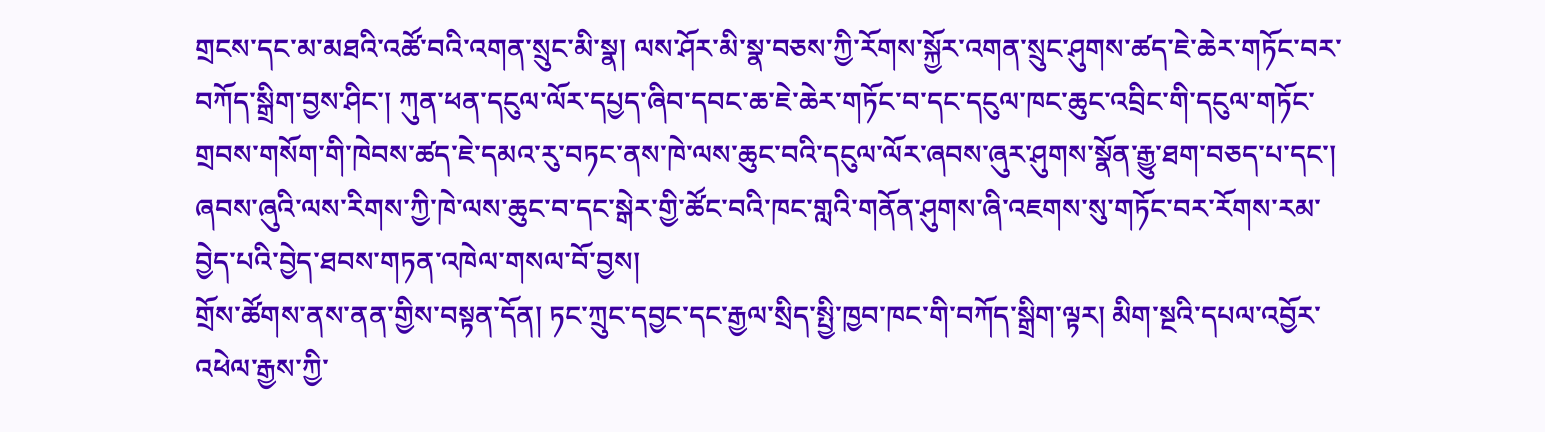གྲངས་དང་མ་མཐའི་འཚོ་བའི་འགན་སྲུང་མི་སྣ། ལས་ཤོར་མི་སྣ་བཅས་ཀྱི་རོགས་སྐྱོར་འགན་སྲུང་ཤུགས་ཚད་ཇེ་ཆེར་གཏོང་བར་བཀོད་སྒྲིག་བྱས་ཤིང་། ཀུན་ཕན་དངུལ་ལོར་དཔྱད་ཞིབ་དབང་ཆ་ཇེ་ཆེར་གཏོང་བ་དང་དངུལ་ཁང་ཆུང་འབྲིང་གི་དངུལ་གཏོང་གྲབས་གསོག་གི་ཁེབས་ཚད་ཇེ་དམའ་རུ་བཏང་ནས་ཁེ་ལས་ཆུང་བའི་དངུལ་ལོར་ཞབས་ཞུར་ཤུགས་སྣོན་རྒྱུ་ཐག་བཅད་པ་དང་། ཞབས་ཞུའི་ལས་རིགས་ཀྱི་ཁེ་ལས་ཆུང་བ་དང་སྒེར་གྱི་ཚོང་བའི་ཁང་གླའི་གནོན་ཤུགས་ཞི་འཇགས་སུ་གཏོང་བར་རོགས་རམ་བྱེད་པའི་བྱེད་ཐབས་གཏན་འཁེལ་གསལ་བོ་བྱས།
གྲོས་ཚོགས་ནས་ནན་གྱིས་བསྟན་དོན། ཏང་ཀྲུང་དབྱང་དང་རྒྱལ་སྲིད་སྤྱི་ཁྱབ་ཁང་གི་བཀོད་སྒྲིག་ལྟར། མིག་སྔའི་དཔལ་འབྱོར་འཕེལ་རྒྱས་ཀྱི་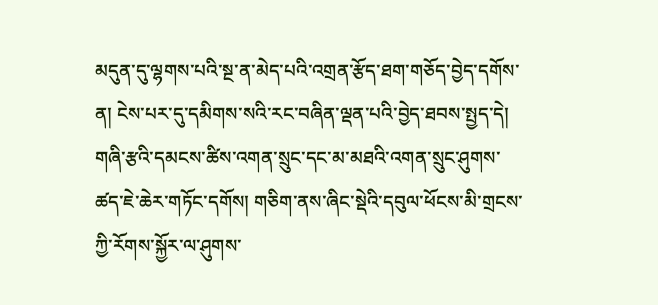མདུན་དུ་ལྷགས་པའི་སྔ་ན་མེད་པའི་འགྲན་རྩོད་ཐག་གཅོད་བྱེད་དགོས་ན། ངེས་པར་དུ་དམིགས་སའི་རང་བཞིན་ལྡན་པའི་བྱེད་ཐབས་སྤྱད་དེ། གཞི་རྩའི་དམངས་ཚིས་འགན་སྲུང་དང་མ་མཐའི་འགན་སྲུང་ཤུགས་ཚད་ཇེ་ཆེར་གཏོང་དགོས། གཅིག་ནས་ཞིང་སྡེའི་དབུལ་ཕོངས་མི་གྲངས་ཀྱི་རོགས་སྐྱོར་ལ་ཤུགས་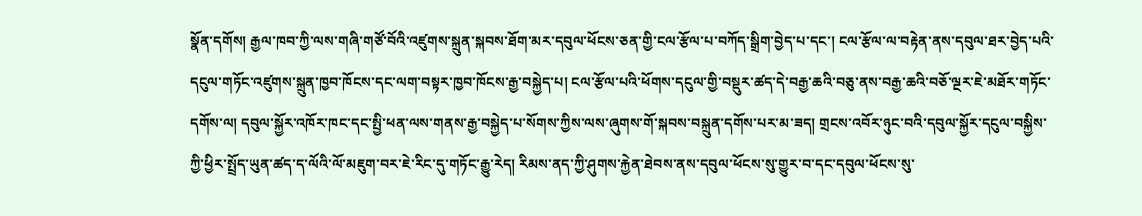སྣོན་དགོས། རྒྱལ་ཁབ་ཀྱི་ལས་གཞི་གཙོ་བོའི་འཛུགས་སྐྲུན་སྐབས་ཐོག་མར་དབུལ་ཕོངས་ཅན་གྱི་ངལ་རྩོལ་པ་བཀོད་སྒྲིག་བྱེད་པ་དང་། ངལ་རྩོལ་ལ་བརྟེན་ནས་དབུལ་ཐར་བྱེད་པའི་དངུལ་གཏོང་འཛུགས་སྐྲུན་ཁྱབ་ཁོངས་དང་ལག་བསྟར་ཁྱབ་ཁོངས་རྒྱ་བསྐྱེད་པ། ངལ་རྩོལ་པའི་ཕོགས་དངུལ་གྱི་བསྡུར་ཚད་དེ་བརྒྱ་ཆའི་བཅུ་ནས་བརྒྱ་ཆའི་བཅོ་ལྔར་ཇེ་མཐོར་གཏོང་དགོས་ལ། དབུལ་སྐྱོར་འཁོར་ཁང་དང་སྤྱི་ཕན་ལས་གནས་རྒྱ་བསྐྱེད་པ་སོགས་ཀྱིས་ལས་ཞུགས་གོ་སྐབས་བསྐྲུན་དགོས་པར་མ་ཟད། གྲངས་འབོར་ཉུང་བའི་དབུལ་སྐྱོར་དངུལ་བསྐྱིས་ཀྱི་ཕྱིར་སྤྲོད་ཡུན་ཚད་ད་ལོའི་ལོ་མཇུག་བར་ཇེ་རིང་དུ་གཏོང་རྒྱུ་རེད། རིམས་ནད་ཀྱི་ཤུགས་རྐྱེན་ཐེབས་ནས་དབུལ་ཕོངས་སུ་གྱུར་བ་དང་དབུལ་ཕོངས་སུ་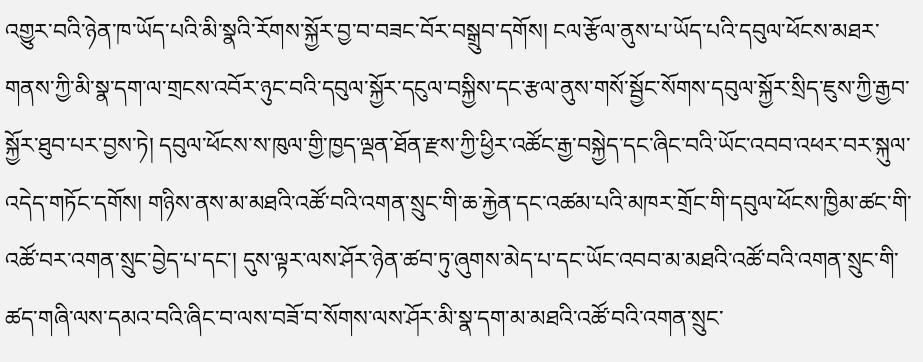འགྱུར་བའི་ཉེན་ཁ་ཡོད་པའི་མི་སྣའི་རོགས་སྐྱོར་བྱ་བ་བཟང་བོར་བསྒྲུབ་དགོས། ངལ་རྩོལ་ནུས་པ་ཡོད་པའི་དབུལ་ཕོངས་མཐར་གནས་ཀྱི་མི་སྣ་དག་ལ་གྲངས་འབོར་ཉུང་བའི་དབུལ་སྐྱོར་དངུལ་བསྐྱིས་དང་རྩལ་ནུས་གསོ་སྦྱོང་སོགས་དབུལ་སྐྱོར་སྲིད་ཇུས་ཀྱི་རྒྱབ་སྐྱོར་ཐུབ་པར་བྱས་ཏེ། དབུལ་ཕོངས་ས་ཁུལ་གྱི་ཁྱད་ལྡན་ཐོན་རྫས་ཀྱི་ཕྱིར་འཚོང་རྒྱ་བསྐྱེད་དང་ཞིང་བའི་ཡོང་འབབ་འཕར་བར་སྐུལ་འདེད་གཏོང་དགོས། གཉིས་ནས་མ་མཐའི་འཚོ་བའི་འགན་སྲུང་གི་ཆ་རྐྱེན་དང་འཚམ་པའི་མཁར་གྲོང་གི་དབུལ་ཕོངས་ཁྱིམ་ཚང་གི་འཚོ་བར་འགན་སྲུང་བྱེད་པ་དང་། དུས་ལྟར་ལས་ཤོར་ཉེན་ཚབ་ཏུ་ཞུགས་མེད་པ་དང་ཡོང་འབབ་མ་མཐའི་འཚོ་བའི་འགན་སྲུང་གི་ཚད་གཞི་ལས་དམའ་བའི་ཞིང་བ་ལས་བཟོ་བ་སོགས་ལས་ཤོར་མི་སྣ་དག་མ་མཐའི་འཚོ་བའི་འགན་སྲུང་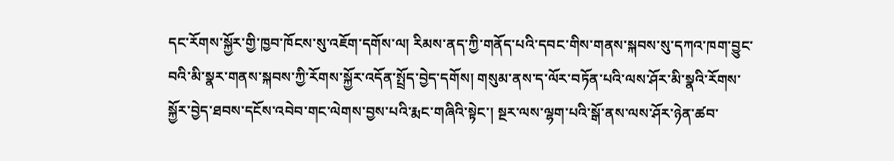དང་རོགས་སྐྱོར་གྱི་ཁྱབ་ཁོངས་སུ་འཇོག་དགོས་ལ། རིམས་ནད་ཀྱི་གནོད་པའི་དབང་གིས་གནས་སྐབས་སུ་དཀའ་ཁག་བྱུང་བའི་མི་སྣར་གནས་སྐབས་ཀྱི་རོགས་སྐྱོར་འདོན་སྤྲོད་བྱེད་དགོས། གསུམ་ནས་ད་ལོར་བཏོན་པའི་ལས་ཤོར་མི་སྣའི་རོགས་སྐྱོར་བྱེད་ཐབས་དངོས་འབེབ་གང་ལེགས་བྱས་པའི་རྨང་གཞིའི་སྟེང་། སྔར་ལས་ལྷག་པའི་སྒོ་ནས་ལས་ཤོར་ཉེན་ཚབ་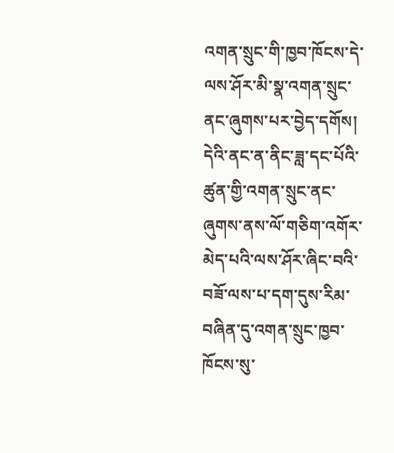འགན་སྲུང་གི་ཁྱབ་ཁོངས་དེ་ལས་ཤོར་མི་སྣ་འགན་སྲུང་ནང་ཞུགས་པར་བྱེད་དགོས། དེའི་ནང་ན་ནིང་ཟླ་དང་པོའི་ཚུན་གྱི་འགན་སྲུང་ནང་ཞུགས་ནས་ལོ་གཅིག་འགོར་མེད་པའི་ལས་ཤོར་ཞིང་བའི་བཟོ་ལས་པ་དག་དུས་རིམ་བཞིན་དུ་འགན་སྲུང་ཁྱབ་ཁོངས་སུ་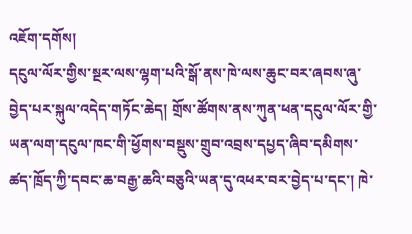འཇོག་དགོས།
དངུལ་ལོར་གྱིས་སྔར་ལས་ལྷག་པའི་སྒོ་ནས་ཁེ་ལས་ཆུང་བར་ཞབས་ཞུ་བྱེད་པར་སྐུལ་འདེད་གཏོང་ཆེད། གྲོས་ཚོགས་ནས་ཀུན་ཕན་དངུལ་ལོར་གྱི་ཡན་ལག་དངུལ་ཁང་གི་ཕྱོགས་བསྡུས་གྲུབ་འབྲས་དཔྱད་ཞིབ་དམིགས་ཚད་ཁྲོད་ཀྱི་དབང་ཆ་བརྒྱ་ཆའི་བཅུའི་ཡན་དུ་འཕར་བར་བྱེད་པ་དང་། ཁེ་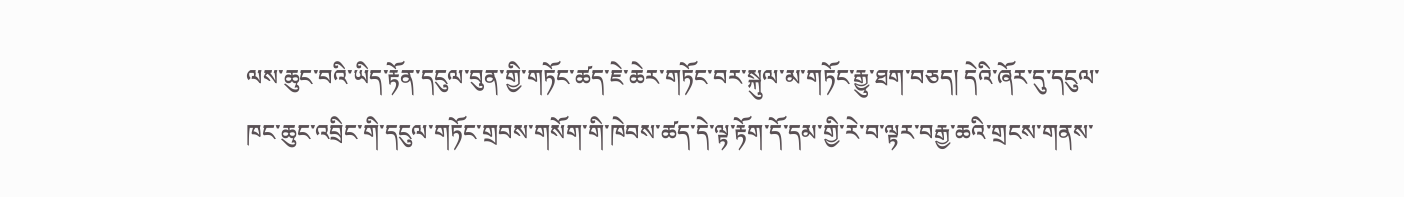ལས་ཆུང་བའི་ཡིད་རྟོན་དངུལ་བུན་གྱི་གཏོང་ཚད་ཇེ་ཆེར་གཏོང་བར་སྐུལ་མ་གཏོང་རྒྱུ་ཐག་བཅད། དེའི་ཞོར་དུ་དངུལ་ཁང་ཆུང་འབྲིང་གི་དངུལ་གཏོང་གྲབས་གསོག་གི་ཁེབས་ཚད་དེ་ལྟ་རྟོག་དོ་དམ་གྱི་རེ་བ་ལྟར་བརྒྱ་ཆའི་གྲངས་གནས་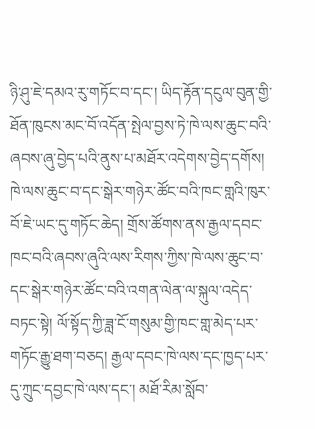ཉི་ཤུ་ཇེ་དམའ་རུ་གཏོང་བ་དང་། ཡིད་རྟོན་དངུལ་བུན་གྱི་ཐོན་ཁུངས་མང་བོ་འདོན་སྤེལ་བྱས་ཏེ་ཁེ་ལས་ཆུང་བའི་ཞབས་ཞུ་བྱེད་པའི་ནུས་པ་མཐོར་འདེགས་བྱེད་དགོས།
ཁེ་ལས་ཆུང་བ་དང་སྒེར་གཉེར་ཚོང་བའི་ཁང་གླའི་ཁུར་བོ་ཇེ་ཡང་དུ་གཏོང་ཆེད། གྲོས་ཚོགས་ནས་རྒྱལ་དབང་ཁང་བའི་ཞབས་ཞུའི་ལས་རིགས་ཀྱིས་ཁེ་ལས་ཆུང་བ་དང་སྒེར་གཉེར་ཚོང་བའི་འགན་ལེན་ལ་སྐུལ་འདེད་བཏང་སྟེ། ལོ་སྟོད་ཀྱི་ཟླ་ངོ་གསུམ་གྱི་ཁང་གླ་མེད་པར་གཏོང་རྒྱུ་ཐག་བཅད། རྒྱལ་དབང་ཁེ་ལས་དང་ཁྱད་པར་དུ་ཀྲུང་དབྱང་ཁེ་ལས་དང་། མཐོ་རིམ་སློབ་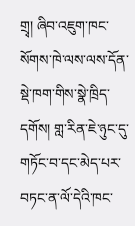གྲྭ། ཞིབ་འཇུག་ཁང་སོགས་ཁེ་ལས་ལས་དོན་སྡེ་ཁག་གིས་སྣེ་ཁྲིད་དགོས། གླ་རིན་ཇེ་ཉུང་དུ་གཏོང་བ་དང་མེད་པར་བཏང་ན་ལོ་དེའི་ཁང་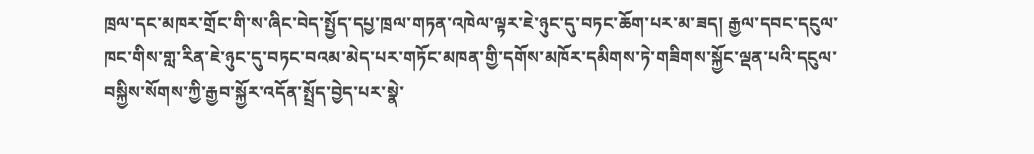ཁྲལ་དང་མཁར་གྲོང་གི་ས་ཞིང་བེད་སྤྱོད་དཔྱ་ཁྲལ་གཏན་འཁེལ་ལྟར་ཇེ་ཉུང་དུ་བཏང་ཆོག་པར་མ་ཟད། རྒྱལ་དབང་དངུལ་ཁང་གིས་གླ་རིན་ཇེ་ཉུང་དུ་བཏང་བའམ་མེད་པར་གཏོང་མཁན་གྱི་དགོས་མཁོར་དམིགས་ཏེ་གཟིགས་སྐྱོང་ལྡན་པའི་དངུལ་བསྐྱིས་སོགས་ཀྱི་རྒྱབ་སྐྱོར་འདོན་སྤྲོད་བྱེད་པར་སྣེ་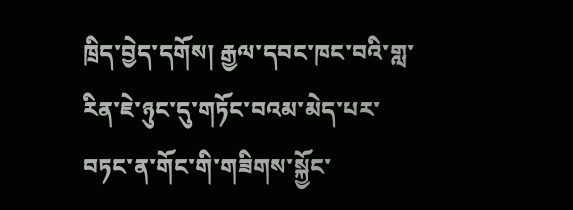ཁྲིད་བྱེད་དགོས། རྒྱལ་དབང་ཁང་བའི་གླ་རིན་ཇེ་ཉུང་དུ་གཏོང་བའམ་མེད་པར་བཏང་ན་གོང་གི་གཟིགས་སྐྱོང་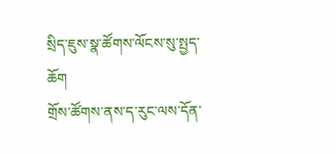སྲིད་ཇུས་སྣ་ཚོགས་ལོངས་སུ་སྤྱད་ཆོག
གྲོས་ཚོགས་ནས་ད་རུང་ལས་དོན་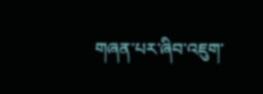གཞན་པར་ཞིབ་འཇུག་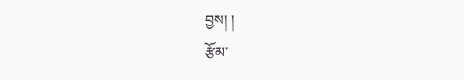བྱས། །
རྩོམ་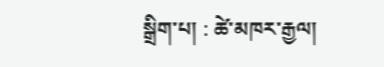སྒྲིག་པ། : ཚེ་མཁར་རྒྱལ།